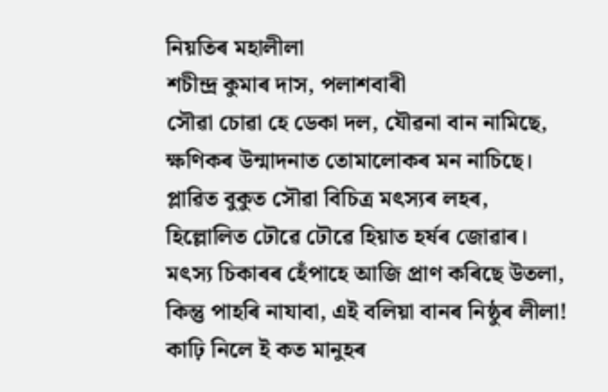নিয়তিৰ মহালীলা
শচীন্দ্ৰ কুমাৰ দাস, পলাশবাৰী
সৌৱা চোৱা হে ডেকা দল, যৌৱনা বান নামিছে,
ক্ষণিকৰ উন্মাদনাত তোমালোকৰ মন নাচিছে।
প্লাৱিত বুকুত সৌৱা বিচিত্ৰ মৎস্যৰ লহৰ,
হিল্লোলিত ঢৌৱে ঢৌৱে হিয়াত হৰ্ষৰ জোৱাৰ।
মৎস্য চিকাৰৰ হেঁপাহে আজি প্ৰাণ কৰিছে উতলা,
কিন্তু পাহৰি নাযাবা, এই বলিয়া বানৰ নিষ্ঠুৰ লীলা!
কাঢ়ি নিলে ই কত মানুহৰ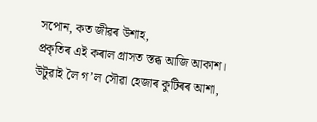সপোন, কত জীৱৰ উশাহ,
প্ৰকৃতিৰ এই কৰাল গ্ৰাসত স্তব্ধ আজি আকাশ।
উটুৱাই লৈ গ’ল সৌৱা হেজাৰ কুটিৰৰ আশা,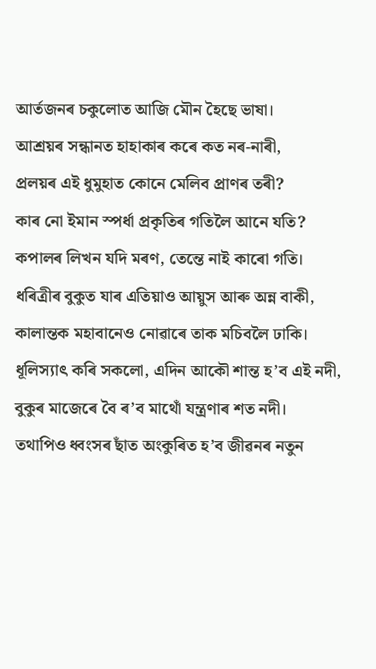আৰ্তজনৰ চকুলোত আজি মৌন হৈছে ভাষা।
আশ্ৰয়ৰ সন্ধানত হাহাকাৰ কৰে কত নৰ-নাৰী,
প্ৰলয়ৰ এই ধুমুহাত কোনে মেলিব প্ৰাণৰ তৰী?
কাৰ নো ইমান স্পৰ্ধা প্ৰকৃতিৰ গতিলৈ আনে যতি?
কপালৰ লিখন যদি মৰণ, তেন্তে নাই কাৰো গতি।
ধৰিত্ৰীৰ বুকুত যাৰ এতিয়াও আয়ুস আৰু অন্ন বাকী,
কালান্তক মহাবানেও নোৱাৰে তাক মচিবলৈ ঢাকি।
ধূলিস্যাৎ কৰি সকলো, এদিন আকৌ শান্ত হ’ব এই নদী,
বুকুৰ মাজেৰে বৈ ৰ’ব মাথোঁ যন্ত্ৰণাৰ শত নদী।
তথাপিও ধ্বংসৰ ছাঁত অংকুৰিত হ’ব জীৱনৰ নতুন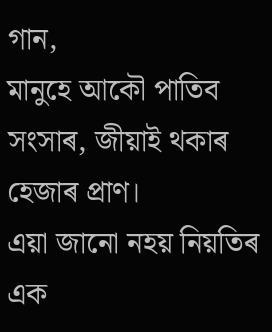গান,
মানুহে আকৌ পাতিব সংসাৰ, জীয়াই থকাৰ হেজাৰ প্ৰাণ।
এয়া জানো নহয় নিয়তিৰ এক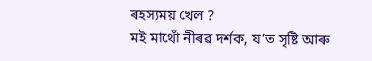ৰহস্যময় খেল ?
মই মাথোঁ নীৰৱ দৰ্শক, য’ত সৃষ্টি আৰু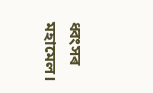ধ্বংসৰ মহামেল।